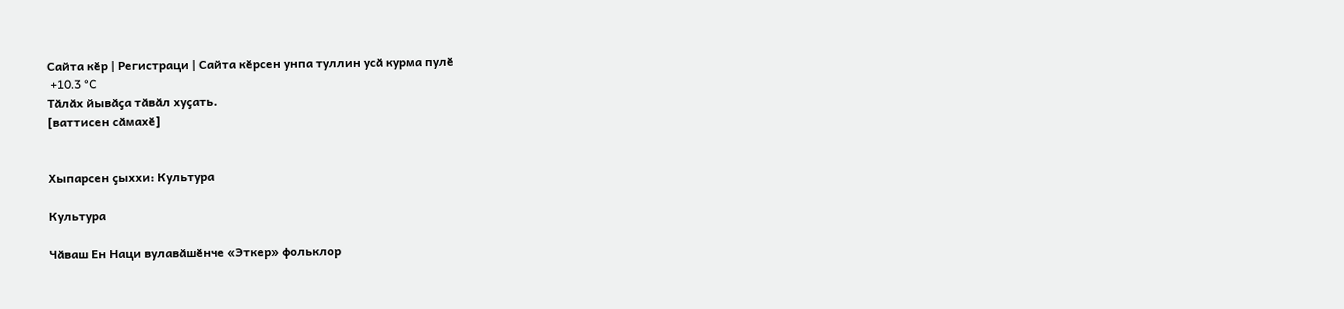Сайта кӗр | Регистраци | Сайта кӗрсен унпа туллин усӑ курма пулӗ
 +10.3 °C
Тӑлӑх йывӑҫа тӑвӑл хуҫать.
[ваттисен сӑмахӗ]


Хыпарсен ҫыххи: Культура

Культура

Чӑваш Ен Наци вулавӑшӗнче «Эткер» фольклор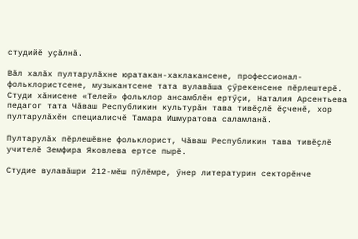студийӗ уҫӑлнӑ.

Вӑл халӑх пултарулӑхне юратакан-хаклакансене, профессионал-фольклористсене, музыкантсене тата вулавӑша ҫӳрекенсене пӗрлештерӗ. Студи хӑнисене «Телей» фольклор ансамблӗн ертӳҫи, Наталия Арсентьева педагог тата Чӑваш Республикин культурӑн тава тивӗҫлӗ ӗҫченӗ, хор пултарулӑхӗн специалисчӗ Тамара Ишмуратова саламланӑ.

Пултарулӑх пӗрлешӗвне фольклорист, Чӑваш Республикин тава тивӗҫлӗ учителӗ Земфира Яковлева ертсе пырӗ.

Студие вулавӑшри 212-мӗш пӳлӗмре, ӳнер литературин секторӗнче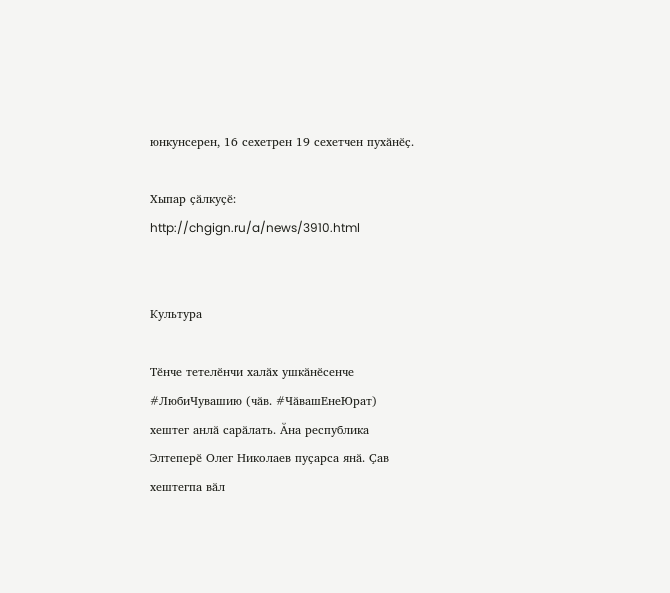юнкунсерен, 16 сехетрен 19 сехетчен пухӑнӗҫ.

Хыпар ҫӑлкуҫӗ: http://chgign.ru/a/news/3910.html


Культура

Тӗнче тетелӗнчи халӑх ушкӑнӗсенче #ЛюбиЧувашию (чӑв. #ЧӑвашЕнеЮрат) хештег анлӑ сарӑлать. Ӑна республика Элтеперӗ Олег Николаев пуҫарса янӑ. Ҫав хештегпа вӑл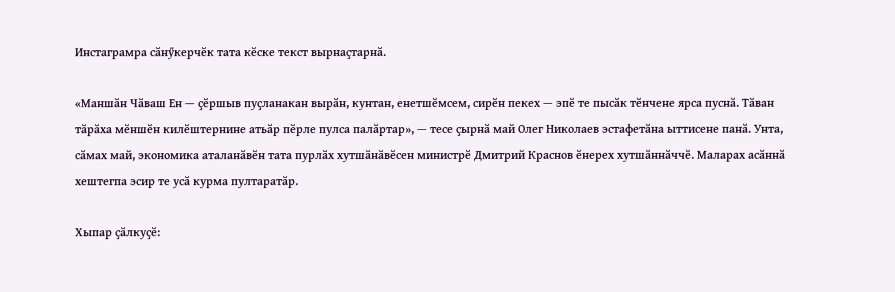Инстаграмра сӑнӳкерчӗк тата кӗске текст вырнаҫтарнӑ.

«Маншӑн Чӑваш Ен — ҫӗршыв пуҫланакан вырӑн, кунтан, енетшӗмсем, сирӗн пекех — эпӗ те пысӑк тӗнчене ярса пуснӑ. Тӑван тӑрӑха мӗншӗн килӗштернине атьӑр пӗрле пулса палӑртар», — тесе ҫырнӑ май Олег Николаев эстафетӑна ыттисене панӑ. Унта, сӑмах май, экономика аталанӑвӗн тата пурлӑх хутшӑнӑвӗсен министрӗ Дмитрий Краснов ӗнерех хутшӑннӑччӗ. Маларах асӑннӑ хештегпа эсир те усӑ курма пултаратӑр.

Хыпар ҫӑлкуҫӗ: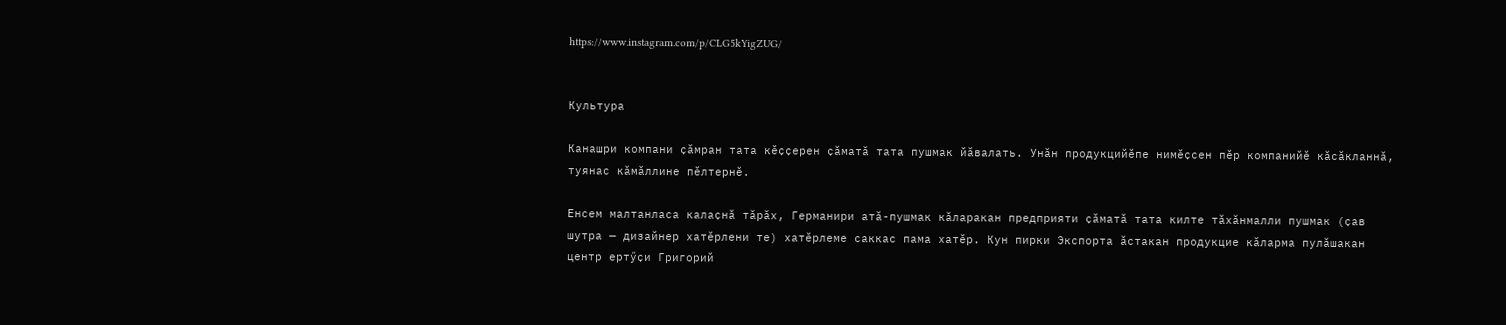https://www.instagram.com/p/CLG5kYigZUG/


Культура

Канашри компани ҫӑмран тата кӗҫҫерен ҫӑматӑ тата пушмак йӑвалать. Унӑн продукцийӗпе нимӗҫсен пӗр компанийӗ кӑсӑкланнӑ, туянас кӑмӑллине пӗлтернӗ.

Енсем малтанласа калаҫнӑ тӑрӑх, Германири атӑ-пушмак кӑларакан предприяти ҫӑматӑ тата килте тӑхӑнмалли пушмак (ҫав шутра — дизайнер хатӗрлени те) хатӗрлеме саккас пама хатӗр. Кун пирки Экспорта ӑстакан продукцие кӑларма пулӑшакан центр ертӳҫи Григорий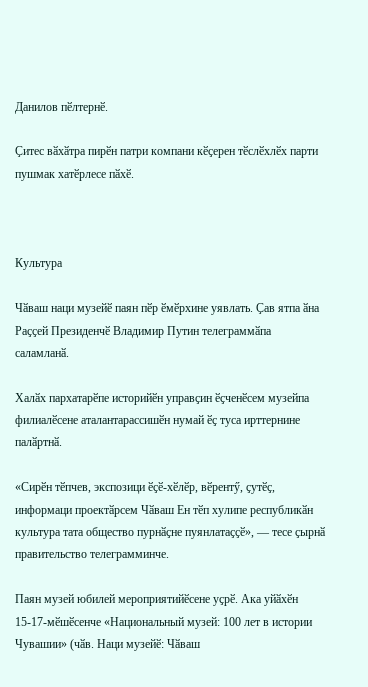Данилов пӗлтернӗ.

Ҫитес вӑхӑтра пирӗн патри компани кӗҫерен тӗслӗхлӗх парти пушмак хатӗрлесе пӑхӗ.



Культура

Чӑваш наци музейӗ паян пӗр ӗмӗрхине уявлать. Ҫав ятпа ӑна Раҫҫей Президенчӗ Владимир Путин телеграммӑпа саламланӑ.

Халӑх пархатарӗпе историйӗн управҫин ӗҫченӗсем музейпа филиалӗсене аталантарассишӗн нумай ӗҫ туса ирттернине палӑртнӑ.

«Сирӗн тӗпчев, экспозици ӗҫӗ-хӗлӗр, вӗрентӳ, ҫутӗҫ, информаци проектӑрсем Чӑваш Ен тӗп хулипе республикӑн культура тата общество пурнӑҫне пуянлатаҫҫӗ», — тесе ҫырнӑ правительство телеграмминче.

Паян музей юбилей мероприятийӗсене уҫрӗ. Ака уйӑхӗн 15-17-мӗшӗсенче «Национальный музей: 100 лет в истории Чувашии» (чӑв. Наци музейӗ: Чӑваш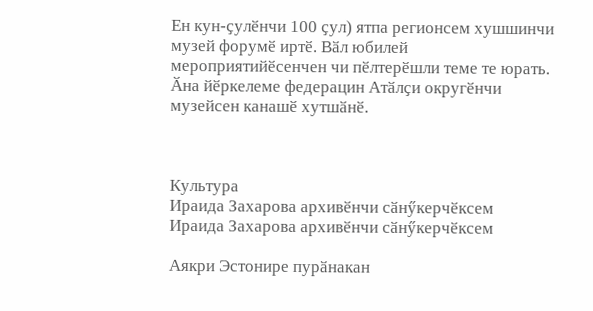Ен кун-ҫулӗнчи 100 ҫул) ятпа регионсем хушшинчи музей форумӗ иртӗ. Вӑл юбилей мероприятийӗсенчен чи пӗлтерӗшли теме те юрать. Ӑна йӗркелеме федерацин Атӑлҫи округӗнчи музейсен канашӗ хутшӑнӗ.



Культура
Ираида Захарова архивӗнчи сӑнӳкерчӗксем
Ираида Захарова архивӗнчи сӑнӳкерчӗксем

Аякри Эстонире пурӑнакан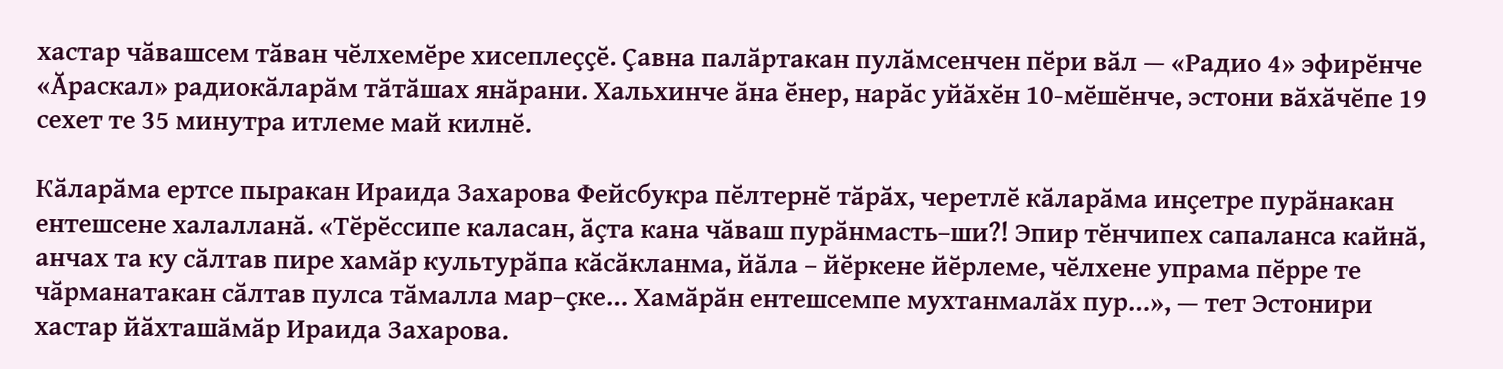хастар чӑвашсем тӑван чӗлхемӗре хисеплеҫҫӗ. Ҫавна палӑртакан пулӑмсенчен пӗри вӑл — «Радио 4» эфирӗнче «Ӑраскал» радиокӑларӑм тӑтӑшах янӑрани. Хальхинче ӑна ӗнер, нарӑс уйӑхӗн 10-мӗшӗнче, эстони вӑхӑчӗпе 19 сехет те 35 минутра итлеме май килнӗ.

Кӑларӑма ертсе пыракан Ираида Захарова Фейсбукра пӗлтернӗ тӑрӑх, черетлӗ кӑларӑма инҫетре пурӑнакан ентешсене халалланӑ. «Тӗрӗссипе каласан, ӑҫта кана чӑваш пурӑнмасть–ши?! Эпир тӗнчипех сапаланса кайнӑ, анчах та ку сӑлтав пире хамӑр культурӑпа кӑсӑкланма, йӑла – йӗркене йӗрлеме, чӗлхене упрама пӗрре те чӑрманатакан сӑлтав пулса тӑмалла мар–ҫке… Хамӑрӑн ентешсемпе мухтанмалӑх пур…», — тет Эстонири хастар йӑхташӑмӑр Ираида Захарова.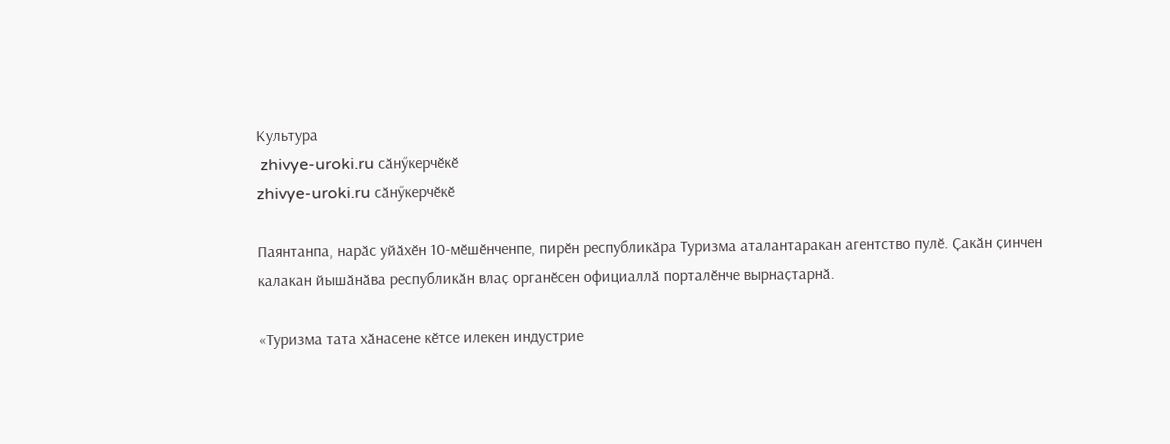Культура
 zhivye-uroki.ru сӑнӳкерчӗкӗ
zhivye-uroki.ru сӑнӳкерчӗкӗ

Паянтанпа, нарӑс уйӑхӗн 10-мӗшӗнченпе, пирӗн республикӑра Туризма аталантаракан агентство пулӗ. Ҫакӑн ҫинчен калакан йышӑнӑва республикӑн влаҫ органӗсен официаллӑ порталӗнче вырнаҫтарнӑ.

«Туризма тата хӑнасене кӗтсе илекен индустрие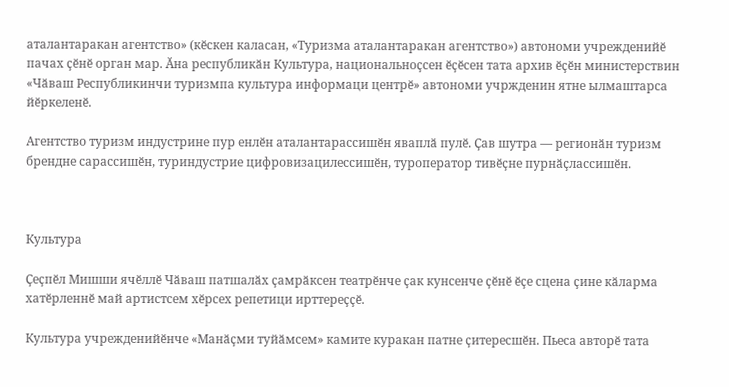аталантаракан агентство» (кӗскен каласан, «Туризма аталантаракан агентство») автономи учрежденийӗ пачах ҫӗнӗ орган мар. Ӑна республикӑн Культура, национальноҫсен ӗҫӗсен тата архив ӗҫӗн министерствин «Чӑваш Республикинчи туризмпа культура информаци центрӗ» автономи учржденин ятне ылмаштарса йӗркеленӗ.

Агентство туризм индустрине пур енлӗн аталантарассишӗн яваплӑ пулӗ. Ҫав шутра — регионӑн туризм брендне сарассишӗн, туриндустрие цифровизацилессишӗн, туроператор тивӗҫне пурнӑҫлассишӗн.



Культура

Ҫеҫпӗл Мишши ячӗллӗ Чӑваш патшалӑх ҫамрӑксен театрӗнче ҫак кунсенче ҫӗнӗ ӗҫе сцена ҫине кӑларма хатӗрленнӗ май артистсем хӗрсех репетици ирттереҫҫӗ.

Культура учрежденийӗнче «Манӑҫми туйӑмсем» камите куракан патне ҫитересшӗн. Пьеса авторӗ тата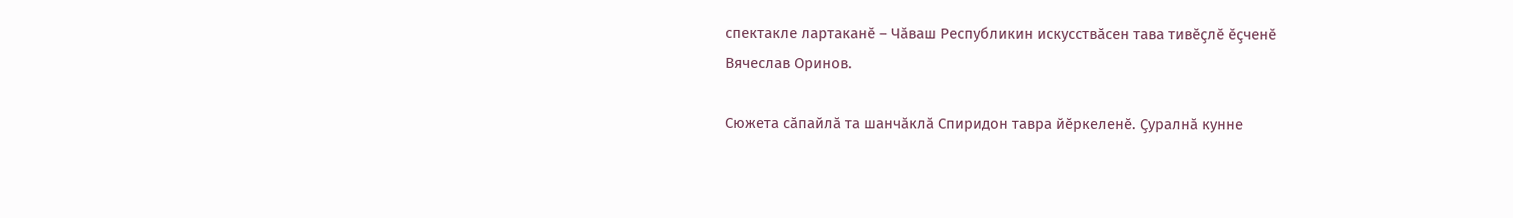спектакле лартаканӗ – Чӑваш Республикин искусствӑсен тава тивӗҫлӗ ӗҫченӗ Вячеслав Оринов.

Сюжета сӑпайлӑ та шанчӑклӑ Спиридон тавра йӗркеленӗ. Ҫуралнӑ кунне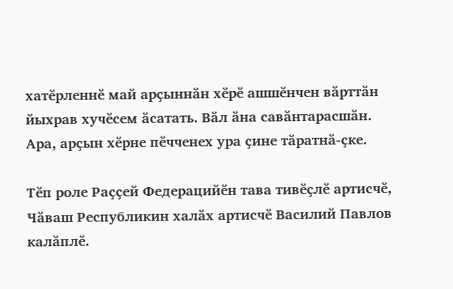хатӗрленнӗ май арҫыннӑн хӗрӗ ашшӗнчен вӑрттӑн йыхрав хучӗсем ӑсатать. Вӑл ӑна савӑнтарасшӑн. Ара, арҫын хӗрне пӗчченех ура ҫине тӑратнӑ-ҫке.

Тӗп роле Раҫҫей Федерацийӗн тава тивӗҫлӗ артисчӗ, Чӑваш Республикин халӑх артисчӗ Василий Павлов калӑплӗ.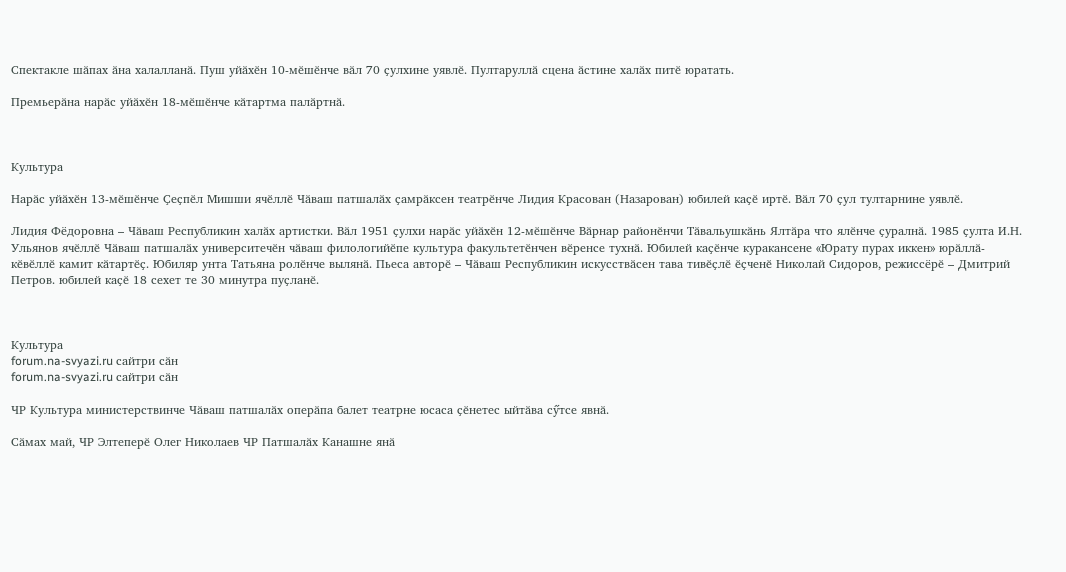Спектакле шӑпах ӑна халалланӑ. Пуш уйӑхӗн 10-мӗшӗнче вӑл 70 ҫулхине уявлӗ. Пултаруллӑ сцена ӑстине халӑх питӗ юратать.

Премьерӑна нарӑс уйӑхӗн 18-мӗшӗнче кӑтартма палӑртнӑ.



Культура

Нарӑс уйӑхӗн 13-мӗшӗнче Ҫеҫпӗл Мишши ячӗллӗ Чӑваш патшалӑх ҫамрӑксен театрӗнче Лидия Красован (Назарован) юбилей каҫӗ иртӗ. Вӑл 70 ҫул тултарнине уявлӗ.

Лидия Фёдоровна – Чӑваш Республикин халӑх артистки. Вӑл 1951 ҫулхи нарӑс уйӑхӗн 12-мӗшӗнче Вӑрнар районӗнчи Тӑвальушкӑнь Ялтӑра что ялӗнче ҫуралнӑ. 1985 ҫулта И.Н. Ульянов ячӗллӗ Чӑваш патшалӑх университечӗн чӑваш филологийӗпе культура факультетӗнчен вӗренсе тухнӑ. Юбилей каҫӗнче куракансене «Юрату пурах иккен» юрӑллӑ-кӗвӗллӗ камит кӑтартӗҫ. Юбиляр унта Татьяна ролӗнче вылянӑ. Пьеса авторӗ – Чӑваш Республикин искусствӑсен тава тивӗҫлӗ ӗҫченӗ Николай Сидоров, режиссёрӗ – Дмитрий Петров. юбилей каҫӗ 18 сехет те 30 минутра пуҫланӗ.



Культура
forum.na-svyazi.ru сайтри сӑн
forum.na-svyazi.ru сайтри сӑн

ЧР Культура министерствинче Чӑваш патшалӑх оперӑпа балет театрне юсаса ҫӗнетес ыйтӑва сӳтсе явнӑ.

Сӑмах май, ЧР Элтеперӗ Олег Николаев ЧР Патшалӑх Канашне янӑ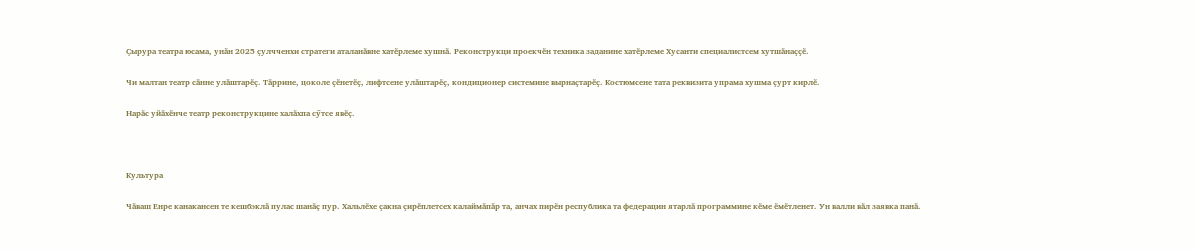Ҫырура театра юсама, унӑн 2025 ҫулчченхи стратеги аталанӑвне хатӗрлеме хушнӑ. Реконструкци проекчӗн техника заданине хатӗрлеме Хусанти специалистсем хутшӑнаҫҫӗ.

Чи малтан театр сӑнне улӑштарӗҫ. Тӑррине, цоколе ҫӗнетӗҫ, лифтсене улӑштарӗҫ, кондиционер системине вырнаҫтарӗҫ. Костюмсене тата реквизита упрама хушма ҫурт кирлӗ.

Нарӑс уйӑхӗнче театр реконструкцине халӑхпа сӳтсе явӗҫ.



Культура

Чӑваш Енре канакансен те кешбэклӑ пулас шанӑҫ пур. Хальлӗхе ҫакна ҫирӗплетсех калаймӑпӑр та, анчах пирӗн республика та федерацин ятарлӑ программине кӗме ӗмӗтленет. Ун валли вӑл заявка панӑ.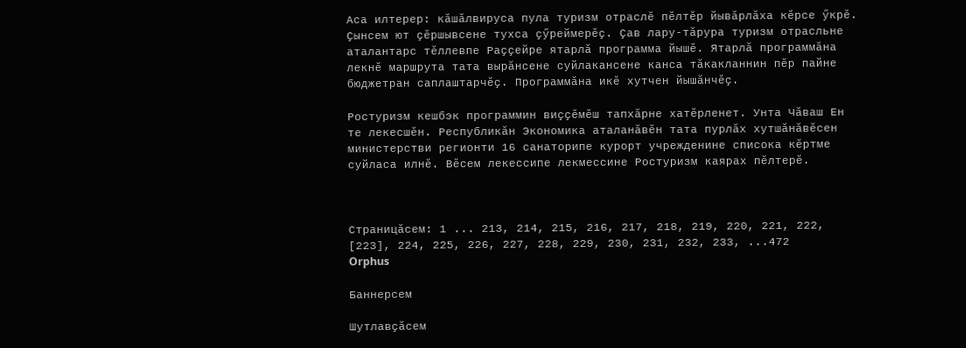Аса илтерер: кӑшӑлвируса пула туризм отраслӗ пӗлтӗр йывӑрлӑха кӗрсе ӳкрӗ. Ҫынсем ют ҫӗршывсене тухса ҫӳреймерӗҫ. Ҫав лару-тӑрура туризм отрасльне аталантарс тӗллевпе Раҫҫейре ятарлӑ программа йышӗ. Ятарлӑ программӑна лекнӗ маршрута тата вырӑнсене суйлакансене канса тӑкакланнин пӗр пайне бюджетран саплаштарчӗҫ. Программӑна икӗ хутчен йышӑнчӗҫ.

Ростуризм кешбэк программин виҫҫӗмӗш тапхӑрне хатӗрленет. Унта Чӑваш Ен те лекесшӗн. Республикӑн Экономика аталанӑвӗн тата пурлӑх хутшӑнӑвӗсен министерстви регионти 16 санаторипе курорт учрежденине списока кӗртме суйласа илнӗ. Вӗсем лекессипе лекмессине Ростуризм каярах пӗлтерӗ.



Страницӑсем: 1 ... 213, 214, 215, 216, 217, 218, 219, 220, 221, 222, [223], 224, 225, 226, 227, 228, 229, 230, 231, 232, 233, ...472
Orphus

Баннерсем

Шутлавҫӑсем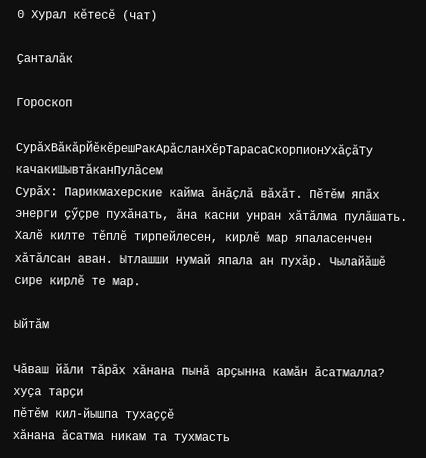0 Хурал кӗтесӗ (чат)

Ҫанталӑк

Гороскоп

СурӑхВӑкӑрЙӗкӗрешРакАрӑсланХӗрТарасаСкорпионУхӑҫӑТу качакиШывтӑканПулӑсем
Сурӑх: Парикмахерские кайма ӑнӑҫлӑ вӑхӑт. Пӗтӗм япӑх энерги ҫӳҫре пухӑнать, ӑна касни унран хӑтӑлма пулӑшать. Халӗ килте тӗплӗ тирпейлесен, кирлӗ мар япаласенчен хӑтӑлсан аван. Ытлашши нумай япала ан пухӑр. Чылайӑшӗ сире кирлӗ те мар.

Ыйтӑм

Чӑваш йӑли тӑрӑх хӑнана пынӑ арҫынна камӑн ӑсатмалла?
хуҫа тарҫи
пӗтӗм кил-йышпа тухаҫҫӗ
хӑнана ӑсатма никам та тухмасть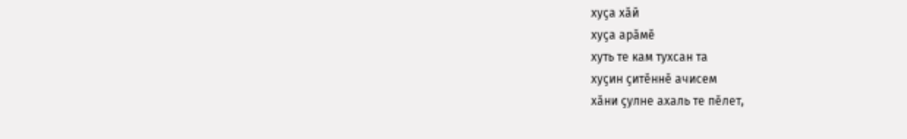хуҫа хӑй
хуҫа арӑмӗ
хуть те кам тухсан та
хуҫин ҫитӗннӗ ачисем
хӑни ҫулне ахаль те пӗлет,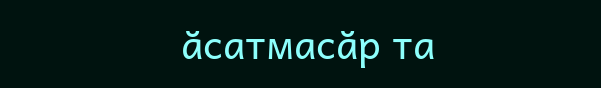ӑсатмасӑр та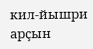кил-йышри арҫын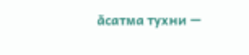ӑсатма тухни —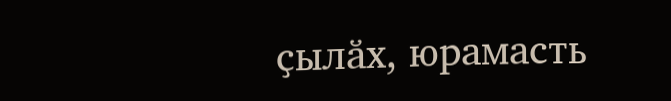ҫылӑх, юрамасть